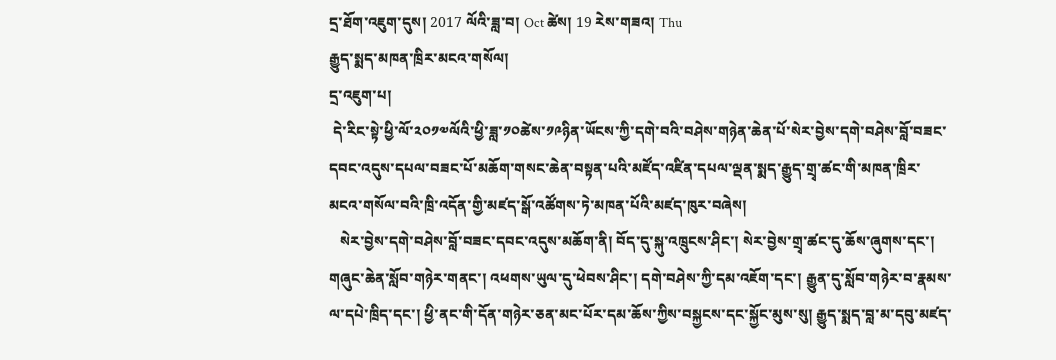དྲ་ཐོག་འཇུག་དུས། 2017 ལོའི་ཟླ་བ། Oct ཚེས། 19 རེས་གཟའ། Thu
རྒྱུད་སྨད་མཁན་ཁྲིར་མངའ་གསོལ།
དྲ་འཇུག་པ།
 དེ་རིང་སྟེ་ཕྱི་ལོ་༢༠༡༧ལོའི་ཕྱི་ཟླ་༡༠ཚེས་༡༩ཉིན་ཡོངས་ཀྱི་དགེ་བའི་བཤེས་གཉེན་ཆེན་པོ་སེར་བྱེས་དགེ་བཤེས་བློ་བཟང་དབང་འདུས་དཔལ་བཟང་པོ་མཆོག་གསང་ཆེན་བསྟན་པའི་མཛོད་འཛིན་དཔལ་ལྡན་སྨད་རྒྱུད་གྲྭ་ཚང་གི་མཁན་ཁྲིར་མངའ་གསོལ་བའི་ཁྲི་འདོན་གྱི་མཛད་སྒོ་འཚོགས་ཏེ་མཁན་པོའི་མཛད་ཁུར་བཞེས།
   སེར་བྱེས་དགེ་བཤེས་བློ་བཟང་དབང་འདུས་མཆོག་ནི། བོད་དུ་སྐུ་འཁྲུངས་ཤིང་། སེར་བྱེས་གྲྭ་ཚང་དུ་ཆོས་ཞུགས་དང་། གཞུང་ཆེན་སློབ་གཉེར་གནང་། འཕགས་ཡུལ་དུ་ཕེབས་ཤིང་། དགེ་བཤེས་ཀྱི་དམ་འཇོག་དང་། རྒྱུན་དུ་སློབ་གཉེར་བ་རྣམས་ལ་དཔེ་ཁྲིད་དང་། ཕྱི་ནང་གི་དོན་གཉེར་ཅན་མང་པོར་དམ་ཆོས་ཀྱིས་བསྐྱངས་དང་སྐྱོང་མུས་སུ། རྒྱུད་སྨད་བླ་མ་དབུ་མཛད་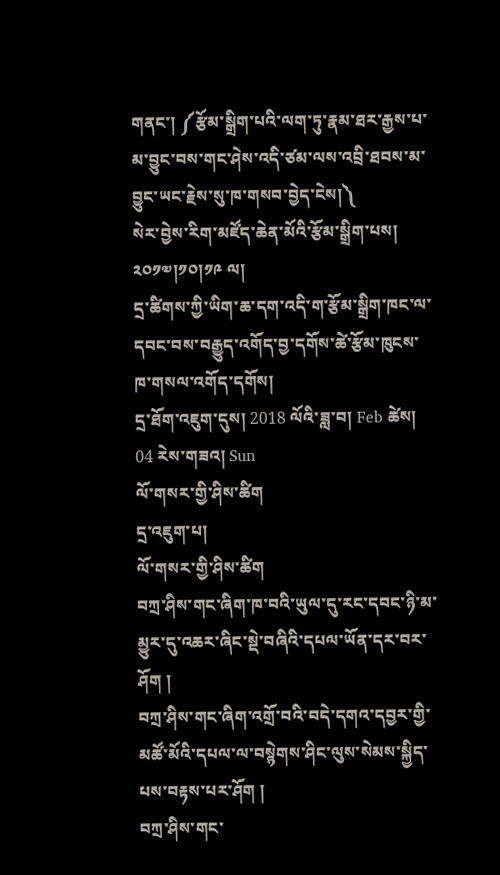གནང་། ༼རྩོམ་སྒྲིག་པའི་ལག་ཏུ་རྣམ་ཐར་རྒྱས་པ་མ་བྱུང་བས་གང་ཤེས་འདི་ཙམ་ལས་འབྲི་ཐབས་མ་བྱུང་ཡང་རྗེས་སུ་ཁ་གསབ་བྱེད་ངེས།༽
སེར་བྱེས་རིག་མཛོད་ཆེན་མོའི་རྩོམ་སྒྲིག་པས། ༢༠༡༧།༡༠།༡༩ ལ།
དྲ་ཚིགས་ཀྱི་ཡིག་ཆ་དག་འདི་ག་རྩོམ་སྒྲིག་ཁང་ལ་དབང་བས་བརྒྱུད་འགོད་བྱ་དགོས་ཚེ་རྩོམ་ཁུངས་ཁ་གསལ་འགོད་དགོས།
དྲ་ཐོག་འཇུག་དུས། 2018 ལོའི་ཟླ་བ། Feb ཚེས། 04 རེས་གཟའ། Sun
ལོ་གསར་གྱི་ཤིས་ཚིག
དྲ་འཇུག་པ།
ལོ་གསར་གྱི་ཤིས་ཚིག
བཀྲ་ཤིས་གང་ཞིག་ཁ་བའི་ཡུལ་དུ་རང་དབང་ཉི་མ་མྱུར་དུ་འཆར་ཞིང་སྡེ་བཞིའི་དཔལ་ཡོན་དར་བར་ཤོག །
བཀྲ་ཤིས་གང་ཞིག་འགྲོ་བའི་བདེ་དགའ་དབྱར་གྱི་མཚོ་མོའི་དཔལ་ལ་བསྙེགས་ཤིང་ལུས་སེམས་སྐྱིད་པས་བརྟས་པར་ཤོག །
བཀྲ་ཤིས་གང་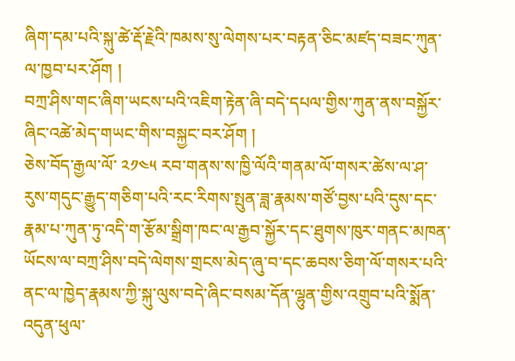ཞིག་དམ་པའི་སྐུ་ཚེ་རྡོ་རྗེའི་ཁམས་སུ་ལེགས་པར་བརྟན་ཅིང་མཛད་བཟང་ཀུན་ལ་ཁྱབ་པར་ཤོག །
བཀྲ་ཤིས་གང་ཞིག་ཡངས་པའི་འཇིག་རྟེན་ཞི་བདེ་དཔལ་གྱིས་ཀུན་ནས་བསྐྱོར་ཞིང་འཚེ་མེད་གཡང་གིས་བསྐྱང་བར་ཤོག །
ཅེས་བོད་རྒྱལ་ལོ་ ༢༡༤༥ རབ་གནས་ས་ཁྱི་ལོའི་གནམ་ལོ་གསར་ཚེས་ལ་ཤ་རུས་གདུང་རྒྱུད་གཅིག་པའི་རང་རིགས་སྤུན་ཟླ་རྣམས་གཙོ་བྱས་པའི་དུས་དང་རྣམ་པ་ཀུན་ཏུ་འདི་ག་རྩོམ་སྒྲིག་ཁང་ལ་རྒྱབ་སྐྱོར་དང་ཐུགས་ཁུར་གནང་མཁན་ཡོངས་ལ་བཀྲ་ཤིས་བདེ་ལེགས་གྲངས་མེད་ཞུ་བ་དང་ཆབས་ཅིག་ལོ་གསར་པའི་ནང་ལ་ཁྱེད་རྣམས་ཀྱི་སྐུ་ལུས་བདེ་ཞིང་བསམ་དོན་ལྷུན་གྱིས་འགྲུབ་པའི་སྨོན་འདུན་ཕུལ་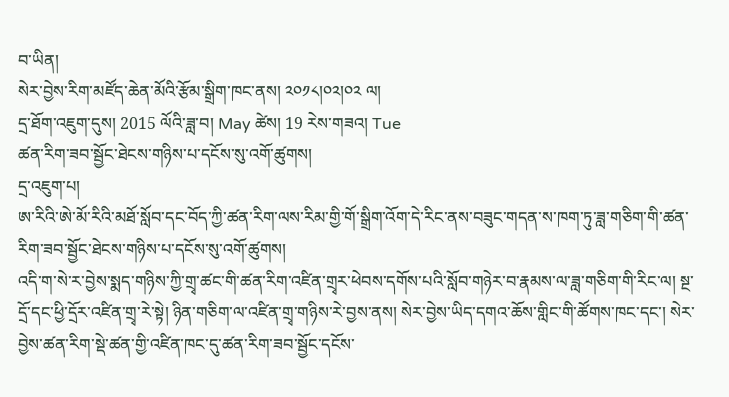བ་ཡིན།
སེར་བྱེས་རིག་མཛོད་ཆེན་མོའི་རྩོམ་སྒྲིག་ཁང་ནས། ༢༠༡༨།༠༢།༠༢ ལ།
དྲ་ཐོག་འཇུག་དུས། 2015 ལོའི་ཟླ་བ། May ཚེས། 19 རེས་གཟའ། Tue
ཚན་རིག་ཟབ་སྦྱོང་ཐེངས་གཉིས་པ་དངོས་སུ་འགོ་ཚུགས།
དྲ་འཇུག་པ།
ཨ་རིའི་ཨེ་མོ་རིའི་མཐོ་སློབ་དང་བོད་ཀྱི་ཚན་རིག་ལས་རིམ་གྱི་གོ་སྒྲིག་འོག་དེ་རིང་ནས་བཟུང་གདན་ས་ཁག་ཏུ་ཟླ་གཅིག་གི་ཚན་རིག་ཟབ་སྦྱོང་ཐེངས་གཉིས་པ་དངོས་སུ་འགོ་ཚུགས།
འདི་ག་སེ་ར་བྱེས་སྨད་གཉིས་ཀྱི་གྲྭ་ཚང་གི་ཚན་རིག་འཛིན་གྲྭར་ཕེབས་དགོས་པའི་སློབ་གཉེར་བ་རྣམས་ལ་ཟླ་གཅིག་གི་རིང་ལ། སྔ་དྲོ་དང་ཕྱི་དྲོར་འཛིན་གྲྭ་རེ་སྟེ། ཉིན་གཅིག་ལ་འཛིན་གྲྭ་གཉིས་རེ་བྱས་ནས། སེར་བྱེས་ཡིད་དགའ་ཆོས་གླིང་གི་ཚོགས་ཁང་དང་། སེར་བྱེས་ཚན་རིག་སྡེ་ཚན་གྱི་འཛིན་ཁང་དུ་ཚན་རིག་ཟབ་སྦྱོང་དངོས་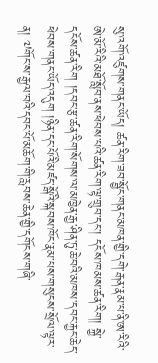སུ་འགོ་འཛུགས་གནང་ཡོད། ཚན་རིག་ཟབ་སྦྱོང་གནང་མཁན་གྱི་དགེ་རྒན་རྣམ་པ་ནི་ཨ་རིའི་ཨེ་མོ་རིའི་མཐོ་སློབ་ནས་ཕེབས་པའི་ཚན་རིག་ལྟ་གྲུབ་དང་། དངོས་ཁམས་ཚན་རིག། སྐྱེ་དངོས་ཚན་རིག །དབང་རྩ་ཚན་རིག་སོགས་ལ་མཁྱེན་རྒྱ་ཤིན་ཏུ་ཆེ་བའི་མཁས་དབང་རྐྱང་ཆེད་ཕེབས་གནང་ཡོད་འདུག །ཉིན་དང་པོའི་མཛད་སྒོའི་སྐབས་ཁོང་རྣམ་པས་གསུངས་སྲོལ་ལྟར་ན། ༧གོང་ས་རྒྱལ་བའི་དབང་པོ་མཆོག་གི་རླབས་ཆེན་གྱི་དགོངས་གཞི་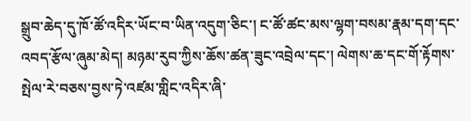སྒྲུབ་ཆེད་དུ་ཁོ་ཚོ་འདིར་ཡོང་བ་ཡིན་འདུག་ཅིང་། ང་ཚོ་ཚང་མས་ལྷག་བསམ་རྣམ་དག་དང་འབད་རྩོལ་ཞུམ་མེད། མཉམ་རུབ་ཀྱིས་ཆོས་ཚན་ཟུང་འབྲེལ་དང་། ལེགས་ཆ་དང་གོ་རྟོགས་སྤེལ་རེ་བཅས་བྱས་ཏེ་འཛམ་གླིང་འདིར་ཞི་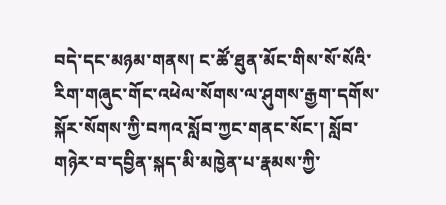བདེ་དང་མཉམ་གནས། ང་ཚོ་ཐུན་མོང་གིས་སོ་སོའི་རིག་གཞུང་གོང་འཕེལ་སོགས་ལ་ཤུགས་རྒྱག་དགོས་སྐོར་སོགས་ཀྱི་བཀའ་སློབ་ཀྱང་གནང་སོང་། སློབ་གཉེར་བ་དབྱིན་སྐད་མི་མཁྱེན་པ་རྣམས་ཀྱི་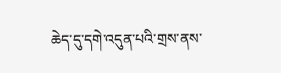ཆེད་དུ་དགེ་འདུན་པའི་གྲས་ནས་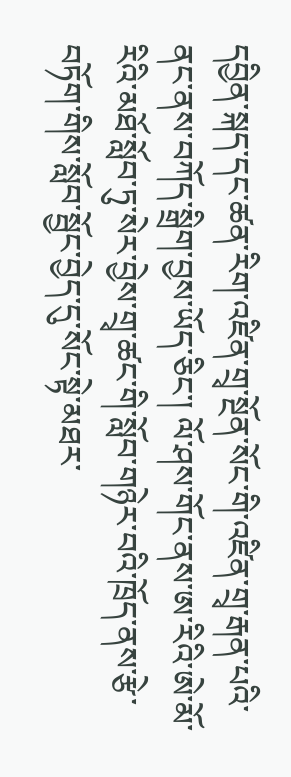དབྱིན་སྐད་དང་ཚན་རིག་འཛིན་གྲྭ་སྔོན་སོང་གི་འཛིན་གྲྭ་རྒན་པའི་ནང་ནས་བཀོད་སྒྲིག་བྱས་ཡོད་ཅིང་། ལོ་ཤས་གོང་ནས་ཨ་རིའི་ཨེ་མོ་རིའི་མཐོ་སློབ་ཏུ་སེར་བྱེས་གྲྭ་ཚང་གི་སློབ་གཉེར་བའི་ཁྲོད་ནས་རྩེ་བཏོག་གིས་སློབ་སྦྱོང་བྱེད་དུ་སོང་སྟེ་མཐར་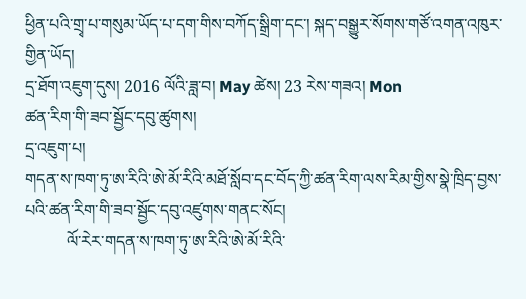ཕྱིན་པའི་གྲྭ་པ་གསུམ་ཡོད་པ་དག་གིས་བཀོད་སྒྲིག་དང་། སྐད་བསྒྱུར་སོགས་གཙོ་འགན་འཁུར་གྱིན་ཡོད།
དྲ་ཐོག་འཇུག་དུས། 2016 ལོའི་ཟླ་བ། May ཚེས། 23 རེས་གཟའ། Mon
ཚན་རིག་གི་ཟབ་སྦྱོང་དབུ་ཚུགས།
དྲ་འཇུག་པ།
གདན་ས་ཁག་ཏུ་ཨ་རིའི་ཨེ་མོ་རིའི་མཐོ་སློབ་དང་བོད་ཀྱི་ཚན་རིག་ལས་རིམ་གྱིས་སྣེ་ཁྲིད་བྱས་པའི་ཚན་རིག་གི་ཟབ་སྦྱོང་དབུ་འཛུགས་གནང་སོང།
          ལོ་རེར་གདན་ས་ཁག་ཏུ་ཨ་རིའི་ཨེ་མོ་རིའི་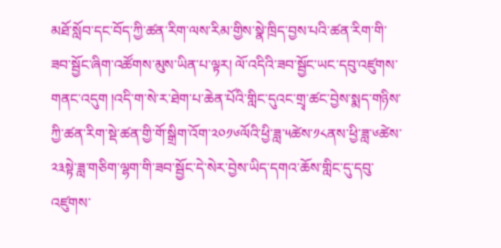མཐོ་སློབ་དང་བོད་ཀྱི་ཚན་རིག་ལས་རིམ་གྱིས་སྣེ་ཁྲིད་བྱས་པའི་ཚན་རིག་གི་ཟབ་སྦྱོང་ཞིག་འཚོགས་མུས་ཡིན་པ་ལྟར། ལོ་འདིའི་ཟབ་སྦྱོང་ཡང་དབུ་འཛུགས་གནང་འདུག །འདི་ག་སེ་ར་ཐེག་པ་ཆེན་པོའི་གླིང་དུའང་གྲྭ་ཚང་བྱེས་སྨད་གཉིས་ཀྱི་ཚན་རིག་སྡེ་ཚན་གྱི་གོ་སྒྲིག་འོག་༢༠༡༦ལོའི་ཕྱི་ཟླ་༥ཚེས་༡༨ནས་ཕྱི་ཟླ་༦ཚེས་༢༣སྟེ་ཟླ་གཅིག་ལྷག་གི་ཟབ་སྦྱོང་དེ་སེར་བྱེས་ཡིད་དགའ་ཆོས་གླིང་དུ་དབུ་འཛུགས་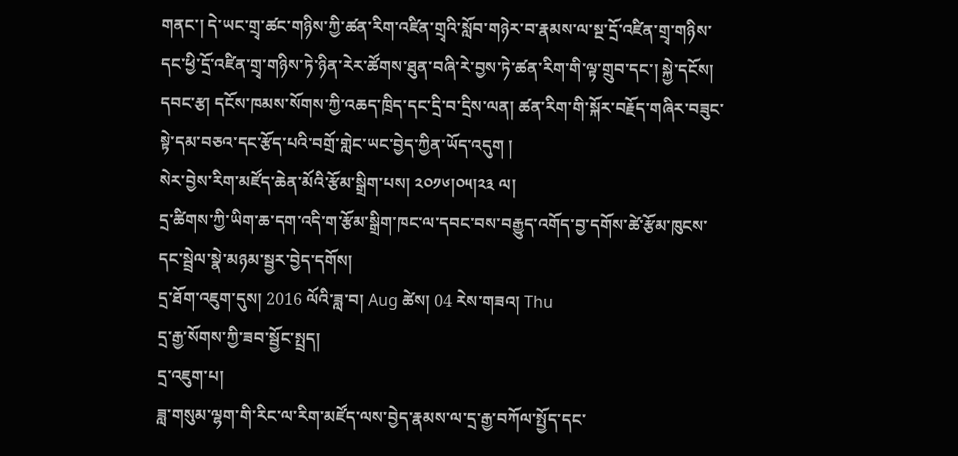གནང་། དེ་ཡང་གྲྭ་ཚང་གཉིས་ཀྱི་ཚན་རིག་འཛིན་གྲྭའི་སློབ་གཉེར་བ་རྣམས་ལ་སྔ་དྲོ་འཛིན་གྲྭ་གཉིས་དང་ཕྱི་དྲོ་འཛིན་གྲྭ་གཉིས་ཏེ་ཉིན་རེར་ཚོགས་ཐུན་བཞི་རེ་བྱས་ཏེ་ཚན་རིག་གི་ལྟ་གྲུབ་དང་། སྐྱེ་དངོས། དབང་རྩ། དངོས་ཁམས་སོགས་ཀྱི་འཆད་ཁྲིད་དང་དྲི་བ་དྲིས་ལན། ཚན་རིག་གི་སྐོར་བརྗོད་གཞིར་བཟུང་སྟེ་དམ་བཅའ་དང་རྩོད་པའི་བགྲོ་གླེང་ཡང་བྱེད་ཀྱིན་ཡོད་འདུག །
སེར་བྱེས་རིག་མཛོད་ཆེན་མོའི་རྩོམ་སྒྲིག་པས། ༢༠༡༦།༠༥།༢༣ ལ།
དྲ་ཚིགས་ཀྱི་ཡིག་ཆ་དག་འདི་ག་རྩོམ་སྒྲིག་ཁང་ལ་དབང་བས་བརྒྱུད་འགོད་བྱ་དགོས་ཚེ་རྩོམ་ཁུངས་དང་སྦྲེལ་སྣེ་མཉམ་སྦྱར་བྱེད་དགོས།
དྲ་ཐོག་འཇུག་དུས། 2016 ལོའི་ཟླ་བ། Aug ཚེས། 04 རེས་གཟའ། Thu
དྲ་རྒྱ་སོགས་ཀྱི་ཟབ་སྦྱོང་སྤྲད།
དྲ་འཇུག་པ།
ཟླ་གསུམ་ལྷག་གི་རིང་ལ་རིག་མཛོད་ལས་བྱེད་རྣམས་ལ་དྲ་རྒྱ་བཀོལ་སྤྱོད་དང་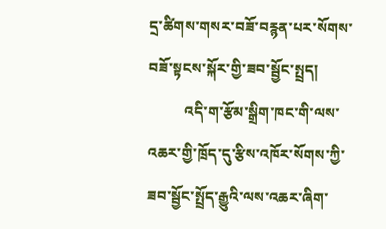དྲ་ཚིགས་གསར་བཟོ་བརྙན་པར་སོགས་བཟོ་སྟངས་སྐོར་གྱི་ཟབ་སྦྱོང་སྤྲད།
          འདི་ག་རྩོམ་སྒྲིག་ཁང་གི་ལས་འཆར་གྱི་ཁྲོད་དུ་རྩིས་འཁོར་སོགས་ཀྱི་ཟབ་སྦྱོང་སྤྲོད་རྒྱུའི་ལས་འཆར་ཞིག་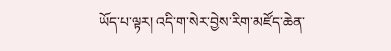ཡོད་པ་ལྟར། འདི་ག་སེར་བྱེས་རིག་མཛོད་ཆེན་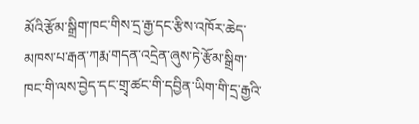མོའི་རྩོམ་སྒྲིག་ཁང་གིས་དྲ་རྒྱ་དང་རྩིས་འཁོར་ཆེད་མཁས་པ་རྒན་ཀརྨ་གདན་འདྲེན་ཞུས་ཏེ་རྩོམ་སྒྲིག་ཁང་གི་ལས་བྱེད་དང་གྲྭ་ཚང་གི་དབྱིན་ཡིག་གི་དྲ་རྒྱའི་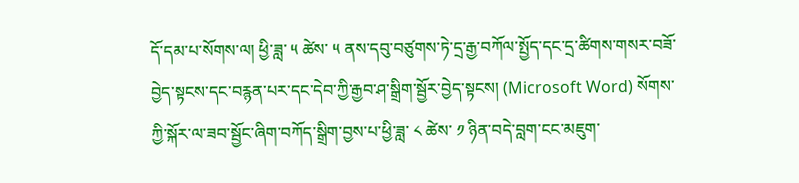དོ་དམ་པ་སོགས་ལ། ཕྱི་ཟླ་ ༥ ཚེས་ ༥ ནས་དབུ་བཙུགས་ཏེ་དྲ་རྒྱ་བཀོལ་སྤྱོད་དང་དྲ་ཚིགས་གསར་བཟོ་བྱེད་སྟངས་དང་བརྙན་པར་དང་དེབ་ཀྱི་རྒྱབ་ཤ་སྒྲིག་སྦྱོར་བྱེད་སྟངས། (Microsoft Word) སོགས་ཀྱི་སྐོར་ལ་ཟབ་སྦྱོང་ཞིག་བཀོད་སྒྲིག་བྱས་པ་ཕྱི་ཟླ་ ༨ ཚེས་ ༡ ཉིན་བདེ་བླག་ངང་མཇུག་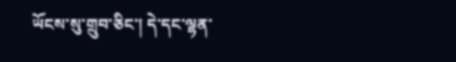ཡོངས་སུ་གྲུབ་ཅིང་། དེ་དང་ལྷན་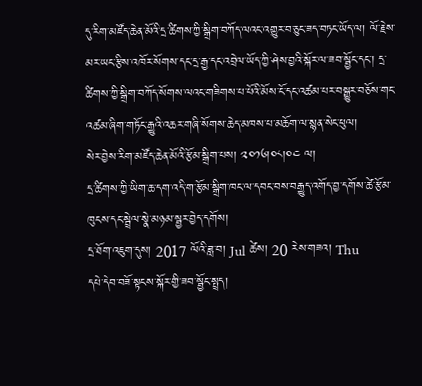དུ་རིག་མཛོད་ཆེན་མོའི་དྲ་ཚིགས་ཀྱི་སྒྲིག་བཀོད་ལའང་འགྱུར་བ་ཅུང་ཟད་བཏང་ཡོད་ལ། ལོ་རྗེས་མར་ཡང་རྩིས་འཁོར་སོགས་དང་དྲ་རྒྱ་དང་འབྲེལ་ཡོད་ཀྱི་ཤེས་བྱའི་སྐོར་ལ་ཟབ་སྦྱོང་དང་། དྲ་ཚིགས་ཀྱི་སྒྲིག་བཀོད་སོགས་ལའང་གཟིགས་པ་པོའི་མོས་ངོ་དང་འཚམ་པར་བསྒྱུར་བཅོས་གང་འཚམ་ཞིག་གཏོང་རྒྱུའི་འཆར་གཞི་སོགས་ཆེད་མཁས་པ་མཆོག་ལ་སྙན་སེང་ཕུལ།
སེར་བྱེས་རིག་མཛོད་ཆེན་མོའི་རྩོམ་སྒྲིག་པས། ༢༠༡༦།༠༨།༠༤ ལ།
དྲ་ཚིགས་ཀྱི་ཡིག་ཆ་དག་འདི་ག་རྩོམ་སྒྲིག་ཁང་ལ་དབང་བས་བརྒྱུད་འགོད་བྱ་དགོས་ཚེ་རྩོམ་ཁུངས་དང་སྦྲེལ་སྣེ་མཉམ་སྦྱར་བྱེད་དགོས།
དྲ་ཐོག་འཇུག་དུས། 2017 ལོའི་ཟླ་བ། Jul ཚེས། 20 རེས་གཟའ། Thu
དཔེ་དེབ་བཟོ་སྟངས་སྐོར་གྱི་ཟབ་སྦྱོང་སྤྲད།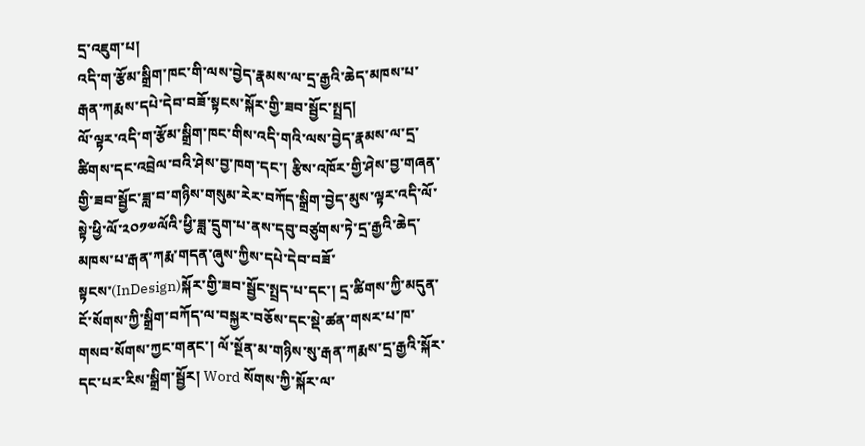དྲ་འཇུག་པ།
འདི་ག་རྩོམ་སྒྲིག་ཁང་གི་ལས་བྱེད་རྣམས་ལ་དྲ་རྒྱའི་ཆེད་མཁས་པ་རྒན་ཀརྨས་དཔེ་དེབ་བཟོ་སྟངས་སྐོར་གྱི་ཟབ་སྦྱོང་སྤྲད།
ལོ་ལྟར་འདི་ག་རྩོམ་སྒྲིག་ཁང་གིས་འདི་གའི་ལས་བྱེད་རྣམས་ལ་དྲ་ཚིགས་དང་འབྲེལ་བའི་ཤེས་བྱ་ཁག་དང་། རྩིས་འཁོར་གྱི་ཤེས་བྱ་གཞན་གྱི་ཟབ་སྦྱོང་ཟླ་བ་གཉིས་གསུམ་རེར་བཀོད་སྒྲིག་བྱེད་མུས་ལྟར་འདི་ལོ་སྟེ་ཕྱི་ལོ་༢༠༡༧ལོའི་ཕྱི་ཟླ་དྲུག་པ་ནས་དབུ་བཙུགས་ཏེ་དྲ་རྒྱའི་ཆེད་མཁས་པ་རྒན་ཀརྨ་གདན་ཞུས་ཀྱིས་དཔེ་དེབ་བཟོ་སྟངས་(InDesign)སྐོར་གྱི་ཟབ་སྦྱོང་སྤྲད་པ་དང་། དྲ་ཚིགས་ཀྱི་མདུན་ངོ་སོགས་ཀྱི་སྒྲིག་བཀོད་ལ་བསྐྱར་བཅོས་དང་སྡེ་ཚན་གསར་པ་ཁ་གསབ་སོགས་ཀྱང་གནང་། ལོ་སྔོན་མ་གཉིས་སུ་རྒན་ཀརྨས་དྲ་རྒྱའི་སྐོར་དང་པར་རིས་སྒྲིག་སྦྱོར། Word སོགས་ཀྱི་སྐོར་ལ་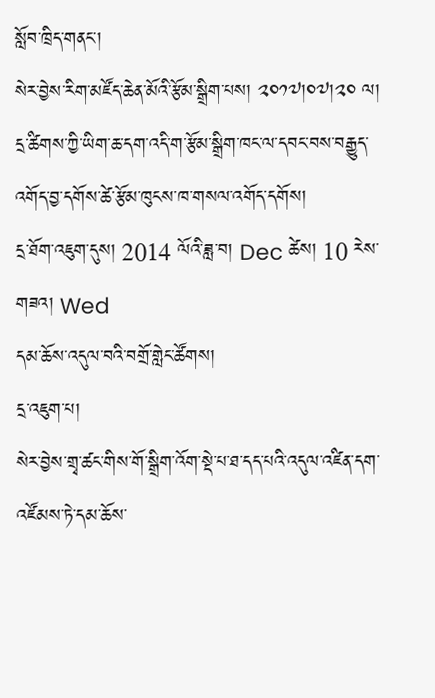སློབ་ཁྲིད་གནང་།
སེར་བྱེས་རིག་མཛོད་ཆེན་མོའི་རྩོམ་སྒྲིག་པས། ༢༠༡༧།༠༧།༢༠ ལ།
དྲ་ཚིགས་ཀྱི་ཡིག་ཆ་དག་འདི་ག་རྩོམ་སྒྲིག་ཁང་ལ་དབང་བས་བརྒྱུད་འགོད་བྱ་དགོས་ཚེ་རྩོམ་ཁུངས་ཁ་གསལ་འགོད་དགོས།
དྲ་ཐོག་འཇུག་དུས། 2014 ལོའི་ཟླ་བ། Dec ཚེས། 10 རེས་གཟའ། Wed
དམ་ཆོས་འདུལ་བའི་བགྲོ་གླེང་ཚོགས།
དྲ་འཇུག་པ།
སེར་བྱེས་གྲྭ་ཚང་གིས་གོ་སྒྲིག་འོག་སྡེ་པ་ཐ་དད་པའི་འདུལ་འཛིན་དག་འཛོམས་ཏེ་དམ་ཆོས་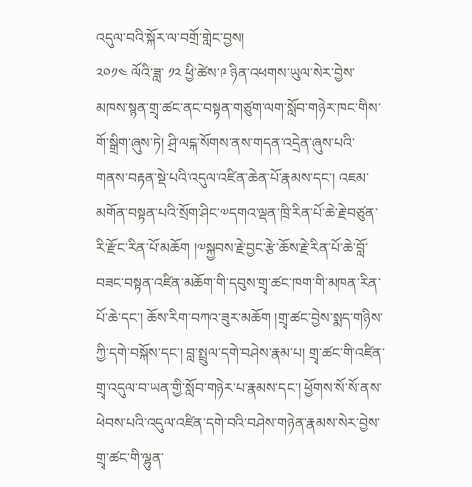འདུལ་བའི་སྐོར་ལ་བགྲོ་གླེང་བྱས།
༢༠༡༤ ལོའི་ཟླ་ ༡༢ ཕྱི་ཚེས་༩ ཉིན་འཕགས་ཡུལ་སེར་བྱེས་མཁས་སྙན་གྲྭ་ཚང་ནང་བསྟན་གཙུག་ལག་སློབ་གཉེར་ཁང་གིས་གོ་སྒྲིག་ཞུས་ཏེ། ཤྲི་ལངྐ་སོགས་ནས་གདན་འདྲེན་ཞུས་པའི་གནས་བརྟན་སྡེ་པའི་འདུལ་འཛིན་ཆེན་པོ་རྣམས་དང་། འཇམ་མགོན་བསྟན་པའི་སྲོག་ཤིང་༧དགའ་ལྡན་ཁྲི་རིན་པོ་ཆེ་རྗེ་བཙུན་རི་རྫོང་རིན་པོ་མཆོག །༧སྐྱབས་རྗེ་བྱང་རྩེ་ཆོས་རྗེ་རིན་པོ་ཆེ་བློ་བཟང་བསྟན་འཛིན་མཆོག་གི་དབུས་གྲྭ་ཚང་ཁག་གི་མཁན་རིན་པོ་ཆེ་དང་། ཆོས་རིག་བཀའ་ཟུར་མཆོག །གྲྭ་ཚང་བྱེས་སྨད་གཉིས་ཀྱི་དགེ་བསྐོས་དང་། བླ་སྤྲུལ་དགེ་བཤེས་རྣམ་པ། གྲྭ་ཚང་གི་འཛིན་གྲྭ་འདུལ་བ་ཡན་གྱི་སློབ་གཉེར་པ་རྣམས་དང་། ཕྱོགས་སོ་སོ་ནས་ཕེབས་པའི་འདུལ་འཛིན་དགེ་བའི་བཤེས་གཉེན་རྣམས་སེར་བྱེས་གྲྭ་ཚང་གི་ལྷུན་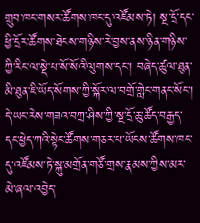གྲུབ་ཁང་གསར་ཚོགས་ཁང་དུ་འཛོམས་ཏེ། སྔ་དྲོ་དང་ཕྱི་དྲོར་ཚོགས་ཐེངས་གཉིས་རེ་བྱས་ནས་ཉིན་གཉིས་ཀྱི་རིང་ལ་སྡེ་པ་སོ་སོའི་ལུགས་དང་། བཞེད་ཚུལ་ཐུན་མི་ཐུན་ཇི་ཡོད་སོགས་ཀྱི་སྐོར་ལ་བགྲོ་གླེང་གནང་སོང་།
དེ་ཡང་རེས་གཟའ་བཀྲ་ཤིས་ཀྱི་སྔ་དྲོ་ཆུ་ཚོད་བརྒྱད་དང་ཕྱེད་ཀའི་སྟེང་ཚོགས་གཅར་པ་ཡོངས་ཚོགས་ཁང་དུ་འཛོམས་ཏེ་སྐུ་མགྲོན་གཙོ་གྲས་རྣམས་ཀྱིས་མར་མེ་ཞལ་འབྱེད་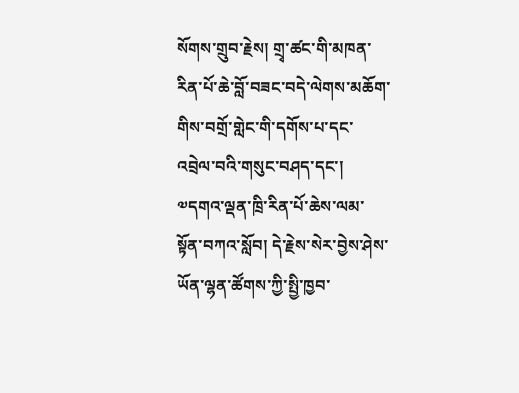སོགས་གྲུབ་རྗེས། གྲྭ་ཚང་གི་མཁན་རིན་པོ་ཆེ་བློ་བཟང་བདེ་ལེགས་མཆོག་གིས་བགྲོ་གླེང་གི་དགོས་པ་དང་འབྲེལ་བའི་གསུང་བཤད་དང་། ༧དགའ་ལྡན་ཁྲི་རིན་པོ་ཆེས་ལམ་སྟོན་བཀའ་སློབ། དེ་རྗེས་སེར་བྱེས་ཤེས་ཡོན་ལྷན་ཚོགས་ཀྱི་སྤྱི་ཁྱབ་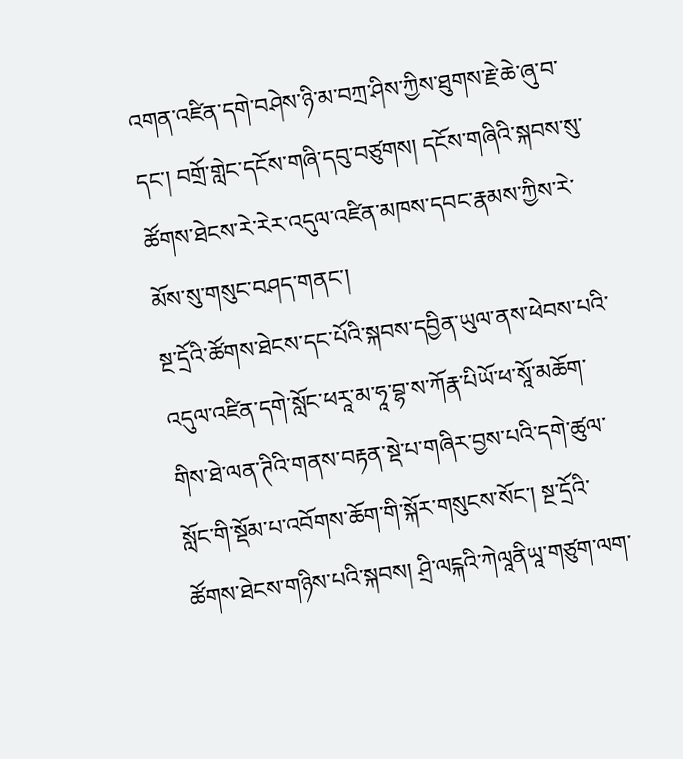འགན་འཛིན་དགེ་བཤེས་ཉི་མ་བཀྲ་ཤིས་ཀྱིས་ཐུགས་རྗེ་ཆེ་ཞུ་བ་དང་། བགྲོ་གླེང་དངོས་གཞི་དབུ་བཙུགས། དངོས་གཞིའི་སྐབས་སུ་ཚོགས་ཐེངས་རེ་རེར་འདུལ་འཛིན་མཁས་དབང་རྣམས་ཀྱིས་རེ་མོས་སུ་གསུང་བཤད་གནང་།
སྔ་དྲོའི་ཚོགས་ཐེངས་དང་པོའི་སྐབས་དབྱིན་ཡུལ་ནས་ཕེབས་པའི་འདུལ་འཛིན་དགེ་སློང་ཕརཱ་མ་ཧཱ་བྷ་ས་ཀོརྣ་པིཡོ་ཕ་སཱོ་མཆོག་གིས་ཐེ་ལན་ཊིའི་གནས་བརྟན་སྡེ་པ་གཞིར་བྱས་པའི་དགེ་ཚུལ་སློང་གི་སྡོམ་པ་འབོགས་ཆོག་གི་སྐོར་གསུངས་སོང་། སྔ་དྲོའི་ཚོགས་ཐེངས་གཉིས་པའི་སྐབས། ཤྲི་ལངྐའི་ཀེལཱནིཡཱ་གཙུག་ལག་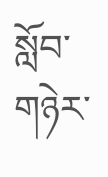སློབ་གཉེར་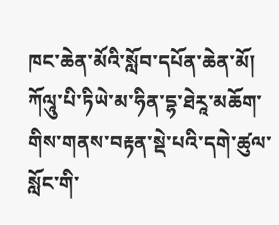ཁང་ཆེན་མོའི་སློབ་དཔོན་ཆེན་མོ། ཀོལཱུ་པི་ཏིཡེ་མ་ཧིན་དྷ་ཐེརཱ་མཆོག་གིས་གནས་བརྟན་སྡེ་པའི་དགེ་ཚུལ་སློང་གི་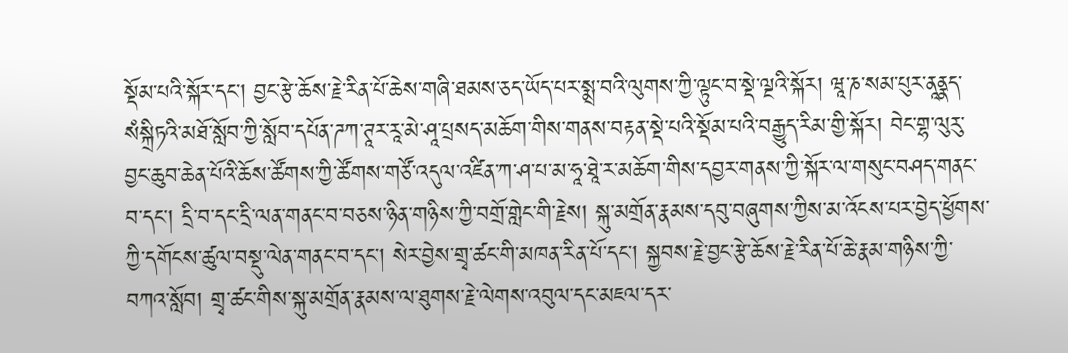སྡོམ་པའི་སྐོར་དང་། བྱང་རྩེ་ཆོས་རྗེ་རིན་པོ་ཆེས་གཞི་ཐམས་ཅད་ཡོད་པར་སྨྲ་བའི་ལུགས་ཀྱི་ལྟུང་བ་སྡེ་ལྔའི་སྐོར། ཝཱ་ཎ་སམ་པུར་ནཱནྣད་སཾསྐྲིཏའི་མཐོ་སློབ་ཀྱི་སློབ་དཔོན་ཌཀ་ཊཱར་རཱ་མེ་ཤཱ་པྲསད་མཆོག་གིས་གནས་བརྟན་སྡེ་པའི་སྡོམ་པའི་བརྒྱུད་རིམ་གྱི་སྐོར། བེང་གྷ་ལུརུ་བྱང་ཆུབ་ཆེན་པོའི་ཆོས་ཚོགས་ཀྱི་ཚོགས་གཙོ་འདུལ་འཛིན་ཀ་ཤ་པ་མ་ཧཱ་ཐཱེ་ར་མཆོག་གིས་དབྱར་གནས་ཀྱི་སྐོར་ལ་གསུང་བཤད་གནང་བ་དང་། དྲི་བ་དང་དྲི་ལན་གནང་བ་བཅས་ཉིན་གཉིས་ཀྱི་བགྲོ་གླེང་གི་རྗེས། སྐུ་མགྲོན་རྣམས་དབུ་བཞུགས་ཀྱིས་མ་འོངས་པར་བྱེད་ཕྱོགས་ཀྱི་དགོངས་ཚུལ་བསྡུ་ལེན་གནང་བ་དང་། སེར་བྱེས་གྲྭ་ཚང་གི་མཁན་རིན་པོ་དང་། སྐྱབས་རྗེ་བྱང་རྩེ་ཆོས་རྗེ་རིན་པོ་ཆེ་རྣམ་གཉིས་ཀྱི་བཀའ་སློབ། གྲྭ་ཚང་གིས་སྐུ་མགྲོན་རྣམས་ལ་ཐུགས་རྗེ་ལེགས་འབུལ་དང་མཇལ་དར་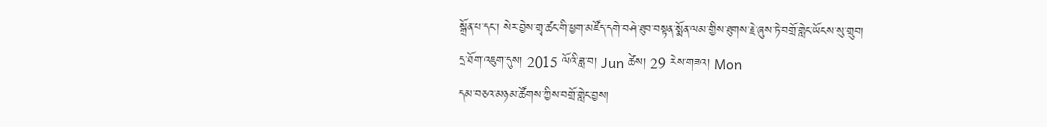སྒྲོན་པ་དང་། སེར་བྱེས་གྲྭ་ཚང་གི་ཕྱག་མཛོད་དགེ་བཤེ་ཐུབ་བསྟན་སྨོན་ལམ་གྱིས་ཐུགས་རྗེ་ཞུས་ཏེ་བགྲོ་གླེང་ཡོངས་སུ་གྲུབ།
དྲ་ཐོག་འཇུག་དུས། 2015 ལོའི་ཟླ་བ། Jun ཚེས། 29 རེས་གཟའ། Mon
དམ་བཅའ་མཉམ་ཚོགས་ཀྱིས་བགྲོ་གླེང་བྱས།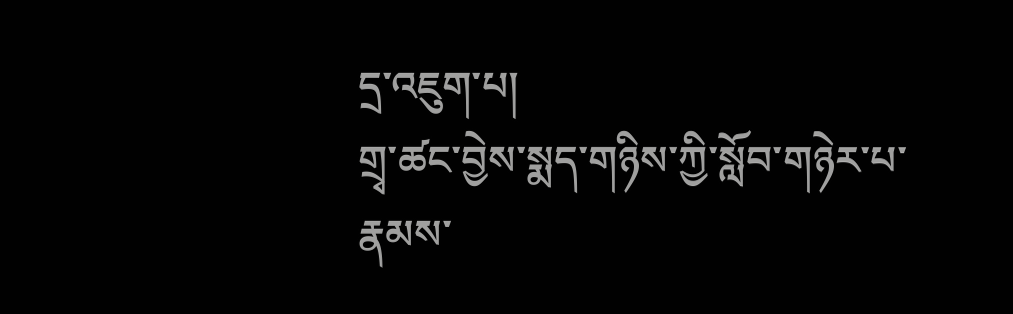དྲ་འཇུག་པ།
གྲྭ་ཚང་བྱེས་སྨད་གཉིས་ཀྱི་སློབ་གཉེར་པ་རྣམས་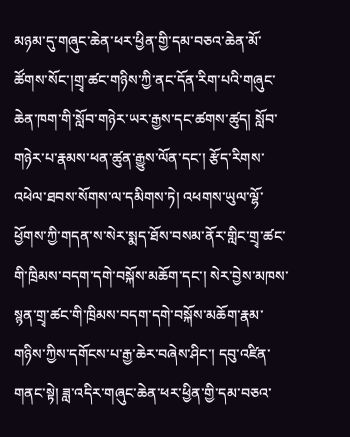མཉམ་དུ་གཞུང་ཆེན་ཕར་ཕྱིན་གྱི་དམ་བཅའ་ཆེན་མོ་ཚོགས་སོང་།གྲྭ་ཚང་གཉིས་ཀྱི་ནང་དོན་རིག་པའི་གཞུང་ཆེན་ཁག་གི་སློབ་གཉེར་ཡར་རྒྱས་དང་ཚགས་ཚུད། སློབ་གཉེར་པ་རྣམས་ཕན་ཚུན་རྒྱུས་ལོན་དང་། རྩོད་རིགས་འཕེལ་ཐབས་སོགས་ལ་དམིགས་ཏེ། འཕགས་ཡུལ་ལྷོ་ཕྱོགས་ཀྱི་གདན་ས་སེར་སྨད་ཐོས་བསམ་ནོར་གླིང་གྲྭ་ཚང་གི་ཁྲིམས་བདག་དགེ་བསྐོས་མཆོག་དང་། སེར་བྱེས་མཁས་སྙན་གྲྭ་ཚང་གི་ཁྲིམས་བདག་དགེ་བསྐོས་མཆོག་རྣམ་གཉིས་ཀྱིས་དགོངས་པ་རྒྱ་ཆེར་བཞེས་ཤིང་། དབུ་འཛིན་གནང་སྟེ། ཟླ་འདིར་གཞུང་ཆེན་ཕར་ཕྱིན་གྱི་དམ་བཅའ་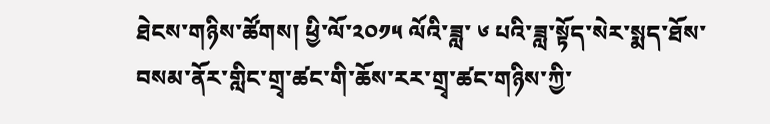ཐེངས་གཉིས་ཚོགས། ཕྱི་ལོ་༢༠༡༥ ལོའི་ཟླ་ ༦ པའི་ཟླ་སྟོད་སེར་སྨད་ཐོས་བསམ་ནོར་གླིང་གྲྭ་ཚང་གི་ཆོས་རར་གྲྭ་ཚང་གཉིས་ཀྱི་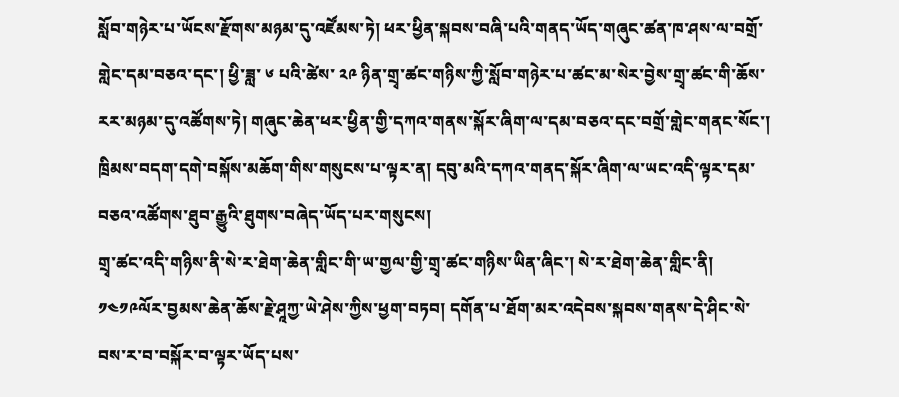སློབ་གཉེར་པ་ཡོངས་རྫོགས་མཉམ་དུ་འཛོམས་ཏེ། ཕར་ཕྱིན་སྐབས་བཞི་པའི་གནད་ཡོད་གཞུང་ཚན་ཁ་ཤས་ལ་བགྲོ་གླེང་དམ་བཅའ་དང་། ཕྱི་ཟླ་ ༦ པའི་ཚེས་ ༢༩ ཉིན་གྲྭ་ཚང་གཉིས་ཀྱི་སློབ་གཉེར་པ་ཚང་མ་སེར་བྱེས་གྲྭ་ཚང་གི་ཆོས་རར་མཉམ་དུ་འཚོགས་ཏེ། གཞུང་ཆེན་ཕར་ཕྱིན་གྱི་དཀའ་གནས་སྐོར་ཞིག་ལ་དམ་བཅའ་དང་བགྲོ་གླེང་གནང་སོང་། ཁྲིམས་བདག་དགེ་བསྐོས་མཆོག་གིས་གསུངས་པ་ལྟར་ན། དབུ་མའི་དཀའ་གནད་སྐོར་ཞིག་ལ་ཡང་འདི་ལྟར་དམ་བཅའ་འཚོགས་ཐུབ་རྒྱུའི་ཐུགས་བཞེད་ཡོད་པར་གསུངས།
གྲྭ་ཚང་འདི་གཉིས་ནི་སེ་ར་ཐེག་ཆེན་གླིང་གི་ཡ་གྱལ་གྱི་གྲྭ་ཚང་གཉིས་ཡིན་ཞིང་། སེ་ར་ཐེག་ཆེན་གླིང་ནི། ༡༤༡༩ལོར་བྱམས་ཆེན་ཆོས་རྗེ་ཤཱཀྱ་ཡེ་ཤེས་ཀྱིས་ཕྱག་བཏབ། དགོན་པ་ཐོག་མར་འདེབས་སྐབས་གནས་དེ་ཤིང་སེ་བས་ར་བ་བསྐོར་བ་ལྟར་ཡོད་པས་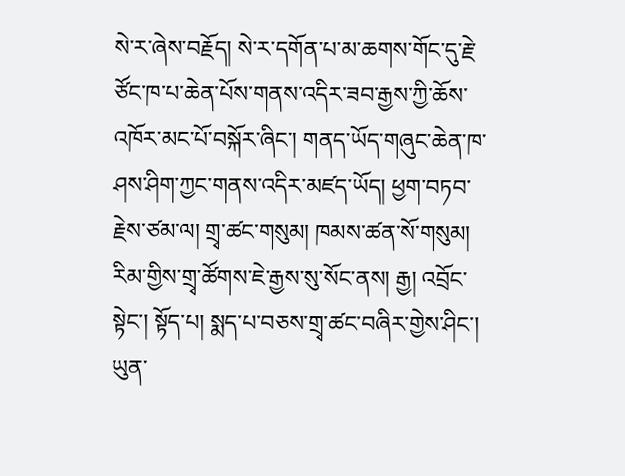སེ་ར་ཞེས་བརྗོད། སེ་ར་དགོན་པ་མ་ཆགས་གོང་དུ་རྗེ་ཙོང་ཁ་པ་ཆེན་པོས་གནས་འདིར་ཟབ་རྒྱས་ཀྱི་ཆོས་འཁོར་མང་པོ་བསྐོར་ཞིང་། གནད་ཡོད་གཞུང་ཆེན་ཁ་ཤས་ཤིག་ཀྱང་གནས་འདིར་མཛད་ཡོད། ཕྱག་བཏབ་རྗེས་ཙམ་ལ། གྲྭ་ཚང་གསུམ། ཁམས་ཚན་སོ་གསུམ། རིམ་གྱིས་གྲྭ་ཚོགས་ཇེ་རྒྱས་སུ་སོང་ནས། རྒྱ། འབྲོང་སྟེང་། སྟོད་པ། སྨད་པ་བཅས་གྲྭ་ཚང་བཞིར་གྱེས་ཤིང་། ཡུན་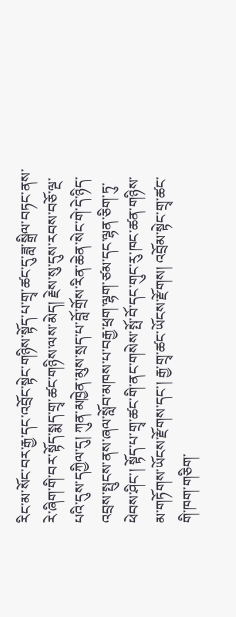རིང་མ་སོང་བར་རྒྱ་དང་འབྲོང་སྟེང་གཉིས་སྟོད་པ་གྲྭ་ཚང་དུ་ཟླ་སྒྲིལ་བཏང་ནས་རེ་ཞིག་གི་བར་སྟོད་སྨད་གྲྭ་ཚང་གཉིས་ལས་མེད། རྗེས་སུ་དུས་རབས་བཅོ་ལྔ་པའི་དུས་དཀྱིལ་དུ། ཀུན་མཁྱེན་མུས་སྲད་པ་བློ་གྲོས་རིན་ཆེན་སེང་གེ་དེ་ཉིད་འབྲས་སྤུངས་ནས་ཞལ་སློབ་མཁས་པ་བརྒྱ་ཕྲག་ལྷག་ཙམ་དང་ལྷན་ཅིག་ཏུ་ཕེབས་ཤིང་། སྟོད་པ་གྲྭ་ཚང་གི་ནང་གསེས་སྤོ་བོ་དང་གུང་རུ་ཁང་ཚན་གཉིས་མ་གཏོགས་ཡོངས་རྫོགས་དང་། རྒྱ་གྲྭ་ཚང་ཡོངས་རྫོགས། འབྲོམ་སྟེང་གྲྭ་ཚང་གི་ཁག་གཅིག་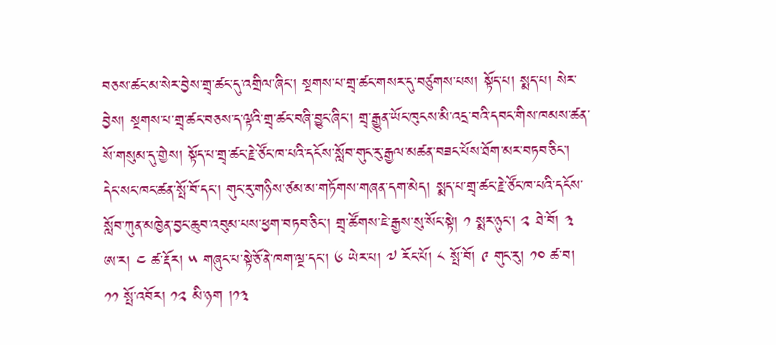བཅས་ཚང་མ་སེར་བྱེས་གྲྭ་ཚང་དུ་འགྲིལ་ཞིང་། སྔགས་པ་གྲྭ་ཚང་གསར་དུ་བཙུགས་པས། སྟོད་པ། སྨད་པ། སེར་བྱེས། སྔགས་པ་གྲྭ་ཚང་བཅས་ད་ལྟའི་གྲྭ་ཚང་བཞི་བྱུང་ཞིང་། གྲྭ་རྒྱུན་ཡོང་ཁུངས་མི་འདྲ་བའི་དབང་གིས་ཁམས་ཚན་སོ་གསུམ་དུ་གྱེས། སྟོད་པ་གྲྭ་ཚང་རྗེ་ཙོང་ཁ་པའི་དངོས་སློབ་གུང་རུ་རྒྱལ་མཚན་བཟང་པོས་ཐོག་མར་བཏབ་ཅིང་། དེང་སང་ཁང་ཚན་སྤོ་བོ་དང་། གུང་རུ་གཉིས་ཙམ་མ་གཏོགས་གཞན་དག་མེད། སྨད་པ་གྲྭ་ཚང་རྗེ་ཙོང་ཁ་པའི་དངོས་སློབ་ཀུན་མཁྱེན་བྱང་ཆུབ་འབུམ་པས་ཕྱག་བཏབ་ཅིང་། གྲྭ་ཚོགས་ཇེ་རྒྱས་སུ་སོང་སྟེ། ༡ སྨར་ཉུང་། ༢ ཐེ་བོ། ༣ ཨ་ར། ༤ ཚ་རྡོར། ༥ གཞུང་པ་སྟེ་ཅོ་ནེ་ཁག་ལྔ་དང་། ༦ ཡེར་པ། ༧ རོང་པོ། ༨ སྤོ་བོ། ༩ གུང་རུ། ༡༠ ཚ་བ། ༡༡ སྤོ་འབོར། ༡༢ མི་ཉག །༡༣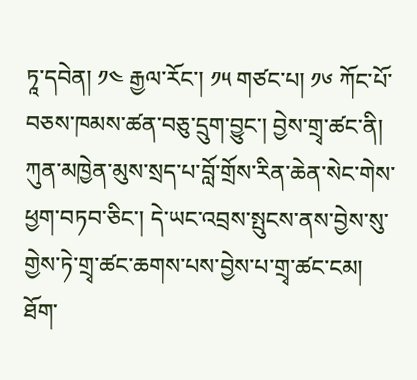ཏཱ་དབེན། ༡༤ རྒྱལ་རོང་། ༡༥ གཙང་པ། ༡༦ ཀོང་པོ་བཅས་ཁམས་ཚན་བཅུ་དྲུག་བྱུང་། བྱེས་གྲྭ་ཚང་ནི། ཀུན་མཁྱེན་མུས་སྲད་པ་བློ་གྲོས་རིན་ཆེན་སེང་གེས་ཕྱག་བཏབ་ཅིང་། དེ་ཡང་འབྲས་སྤུངས་ནས་བྱེས་སུ་གྱེས་ཏེ་གྲྭ་ཚང་ཆགས་པས་བྱེས་པ་གྲྭ་ཚང་ངམ། ཐོག་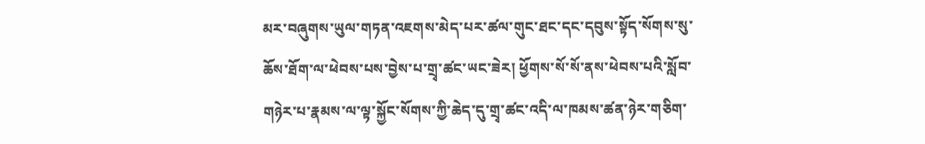མར་བཞུགས་ཡུལ་གཏན་འཇགས་མེད་པར་ཚལ་གུང་ཐང་དང་དབུས་སྟོད་སོགས་སུ་ཆོས་ཐོག་ལ་ཕེབས་པས་བྱེས་པ་གྲྭ་ཚང་ཡང་ཟེར། ཕྱོགས་སོ་སོ་ནས་ཕེབས་པའི་སློབ་གཉེར་པ་རྣམས་ལ་ལྟ་སྐྱོང་སོགས་ཀྱི་ཆེད་དུ་གྲྭ་ཚང་འདི་ལ་ཁམས་ཚན་ཉེར་གཅིག་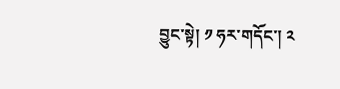བྱུང་སྟེ། ༡ ཧར་གདོང་། ༢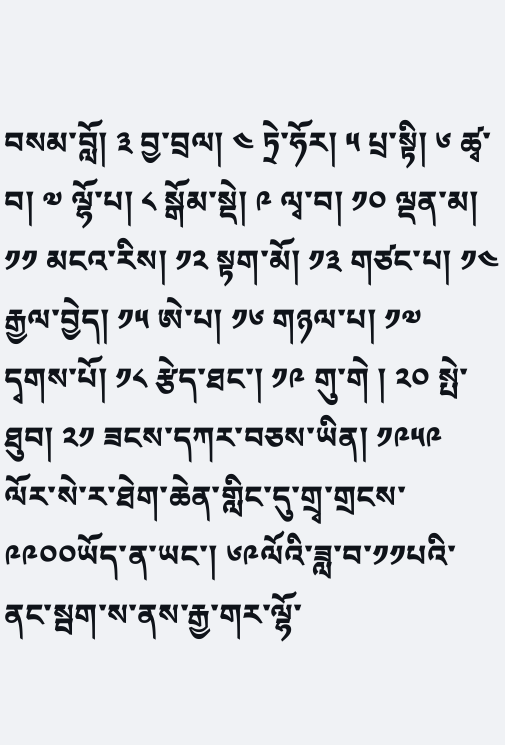བསམ་བློ། ༣ བྱ་བྲལ། ༤ ཏྲེ་ཧོར། ༥ པྲ་སྟི། ༦ ཚྭ་བ། ༧ ལྷོ་པ། ༨ སྒོམ་སྡེ། ༩ ལྭ་བ། ༡༠ ལྡན་མ། ༡༡ མངའ་རིས། ༡༢ སྟག་མོ། ༡༣ གཙང་པ། ༡༤ རྒྱལ་བྱེད། ༡༥ ཨེ་པ། ༡༦ གཉལ་པ། ༡༧ དྭགས་པོ། ༡༨ རྩེད་ཐང་། ༡༩ གུ་གེ ། ༢༠ སྤེ་ཐུབ། ༢༡ ཟངས་དཀར་བཅས་ཡིན། ༡༩༥༩ ལོར་སེ་ར་ཐེག་ཆེན་གླིང་དུ་གྲྭ་གྲངས་༩༩༠༠ཡོད་ན་ཡང་། ༦༩ལོའི་ཟླ་བ་༡༡པའི་ནང་སྦག་ས་ནས་རྒྱ་གར་ལྷོ་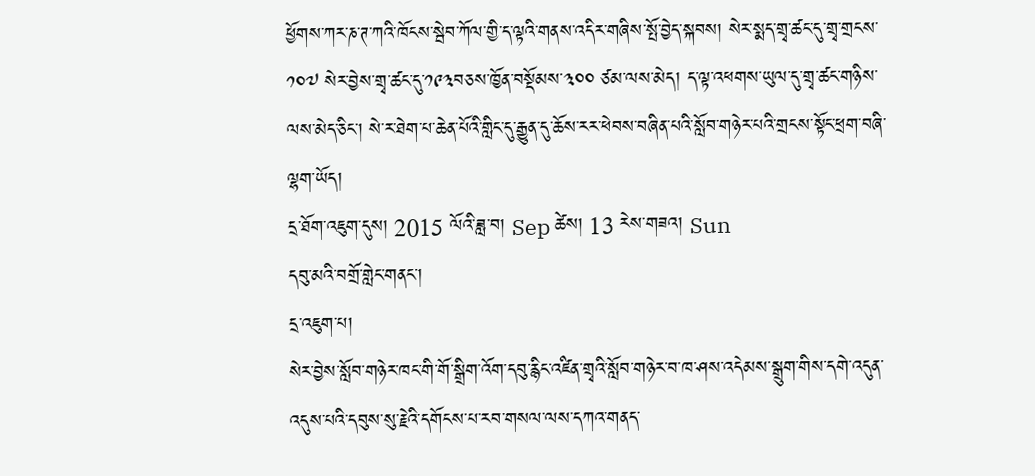ཕྱོགས་ཀར་ཎ་ཊ་ཀའི་ཁོངས་སྦེབ་ཀོལ་གྱི་ད་ལྟའི་གནས་འདིར་གཞིས་སྤོ་བྱེད་སྐབས། སེར་སྨད་གྲྭ་ཚང་དུ་གྲྭ་གྲངས་༡༠༧ སེར་བྱེས་གྲྭ་ཚང་དུ་༡༩༣བཅས་ཁྱོན་བསྡོམས་༣༠༠ ཙམ་ལས་མེད། ད་ལྟ་འཕགས་ཡུལ་དུ་གྲྭ་ཚང་གཉིས་ལས་མེད་ཅིང་། སེ་ར་ཐེག་པ་ཆེན་པོའི་གླིང་དུ་རྒྱུན་དུ་ཆོས་རར་ཕེབས་བཞིན་པའི་སློབ་གཉེར་པའི་གྲངས་སྟོང་ཕྲག་བཞི་ལྷག་ཡོད།
དྲ་ཐོག་འཇུག་དུས། 2015 ལོའི་ཟླ་བ། Sep ཚེས། 13 རེས་གཟའ། Sun
དབུ་མའི་བགྲོ་གླེང་གནང་།
དྲ་འཇུག་པ།
སེར་བྱེས་སློབ་གཉེར་ཁང་གི་གོ་སྒྲིག་འོག་དབུ་རྙིང་འཛིན་གྲྭའི་སློབ་གཉེར་བ་ཁ་ཤས་འདེམས་སྒྲུག་གིས་དགེ་འདུན་འདུས་པའི་དབུས་སུ་རྗེའི་དགོངས་པ་རབ་གསལ་ལས་དཀའ་གནད་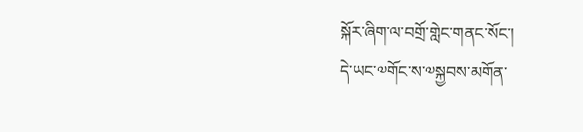སྐོར་ཞིག་ལ་བགྲོ་གླེང་གནང་སོང་།
དེ་ཡང་༧གོང་ས་༧སྐྱབས་མགོན་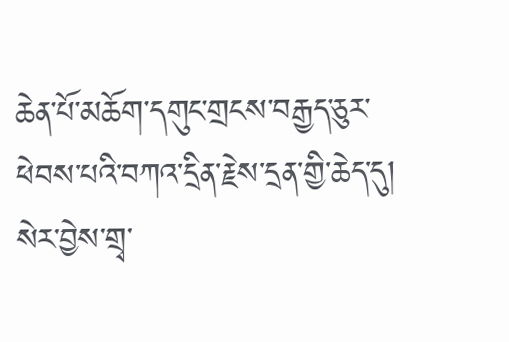ཆེན་པོ་མཆོག་དགུང་གྲངས་བརྒྱད་ཅུར་ཕེབས་པའི་བཀའ་དྲིན་རྗེས་དྲན་གྱི་ཆེད་དུ། སེར་བྱེས་གྲྭ་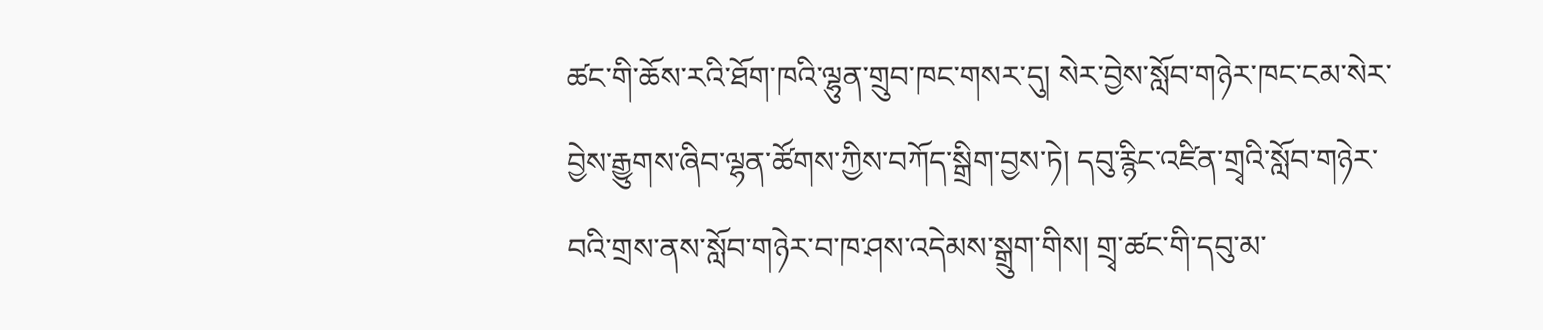ཚང་གི་ཆོས་རའི་ཐོག་ཁའི་ལྷུན་གྲུབ་ཁང་གསར་དུ། སེར་བྱེས་སློབ་གཉེར་ཁང་ངམ་སེར་བྱེས་རྒྱུགས་ཞིབ་ལྷན་ཚོགས་ཀྱིས་བཀོད་སྒྲིག་བྱས་ཏེ། དབུ་རྙིང་འཛིན་གྲྭའི་སློབ་གཉེར་བའི་གྲས་ནས་སློབ་གཉེར་བ་ཁ་ཤས་འདེམས་སྒྲུག་གིས། གྲྭ་ཚང་གི་དབུ་མ་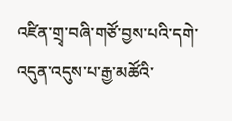འཛིན་གྲྭ་བཞི་གཙོ་བྱས་པའི་དགེ་འདུན་འདུས་པ་རྒྱ་མཚོའི་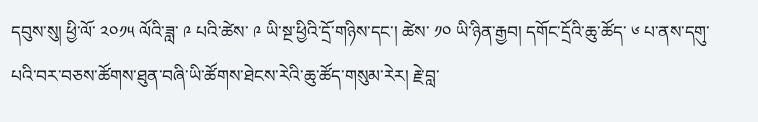དབུས་སུ། ཕྱི་ལོ་ ༢༠༡༥ ལོའི་ཟླ་ ༩ པའི་ཚེས་ ༩ ཡི་སྔ་ཕྱིའི་དྲོ་གཉིས་དང་། ཚེས་ ༡༠ ཡི་ཉིན་རྒྱབ། དགོང་དྲོའི་ཆུ་ཚོད་ ༦ པ་ནས་དགུ་པའི་བར་བཅས་ཚོགས་ཐུན་བཞི་ཡི་ཚོགས་ཐེངས་རེའི་ཆུ་ཚོད་གསུམ་རེར། རྗེ་བླ་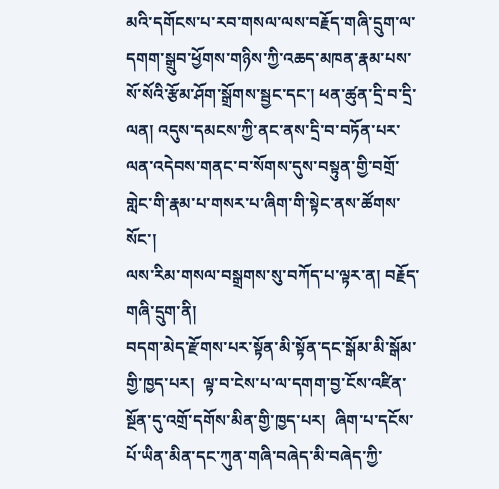མའི་དགོངས་པ་རབ་གསལ་ལས་བརྗོད་གཞི་དྲུག་ལ་དགག་སྒྲུབ་ཕྱོགས་གཉིས་ཀྱི་འཆད་མཁན་རྣམ་པས་སོ་སོའི་རྩོམ་ཤོག་སྒྲོགས་སྦྱང་དང་། ཕན་ཚུན་དྲི་བ་དྲི་ལན། འདུས་དམངས་ཀྱི་ནང་ནས་དྲི་བ་བཏོན་པར་ལན་འདེབས་གནང་བ་སོགས་དུས་བསྟུན་གྱི་བགྲོ་གླེང་གི་རྣམ་པ་གསར་པ་ཞིག་གི་སྟེང་ནས་ཚོགས་སོང་།
ལས་རིམ་གསལ་བསྒྲགས་སུ་བཀོད་པ་ལྟར་ན། བརྗོད་གཞི་དྲུག་ནི།
བདག་མེད་རྫོགས་པར་སྟོན་མི་སྟོན་དང་སྒོམ་མི་སྒོམ་གྱི་ཁྱད་པར།  ལྟ་བ་ངེས་པ་ལ་དགག་བྱ་ངོས་འཛིན་སྔོན་དུ་འགྲོ་དགོས་མིན་གྱི་ཁྱད་པར།  ཞིག་པ་དངོས་པོ་ཡིན་མིན་དང་ཀུན་གཞི་བཞེད་མི་བཞེད་ཀྱི་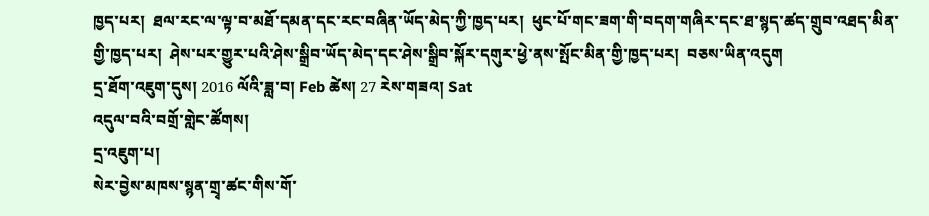ཁྱད་པར།  ཐལ་རང་ལ་ལྟ་བ་མཐོ་དམན་དང་རང་བཞིན་ཡོད་མེད་ཀྱི་ཁྱད་པར།  ཕུང་པོ་གང་ཟག་གི་བདག་གཞིར་དང་ཐ་སྙད་ཚད་གྲུབ་འཐད་མིན་གྱི་ཁྱད་པར།  ཤེས་པར་གྱུར་པའི་ཤེས་སྒྲིབ་ཡོད་མེད་དང་ཤེས་སྒྲིབ་སྐོར་དགུར་ཕྱེ་ནས་སྤོང་མིན་གྱི་ཁྱད་པར།  བཅས་ཡིན་འདུག
དྲ་ཐོག་འཇུག་དུས། 2016 ལོའི་ཟླ་བ། Feb ཚེས། 27 རེས་གཟའ། Sat
འདུལ་བའི་བགྲོ་གླེང་ཚོགས།
དྲ་འཇུག་པ།
སེར་བྱེས་མཁས་སྙན་གྲྭ་ཚང་གིས་གོ་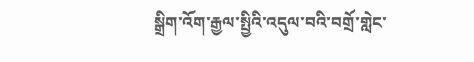སྒྲིག་འོག་རྒྱལ་སྤྱིའི་འདུལ་བའི་བགྲོ་གླེང་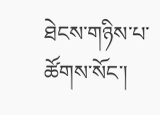ཐེངས་གཉིས་པ་ཚོགས་སོང་།